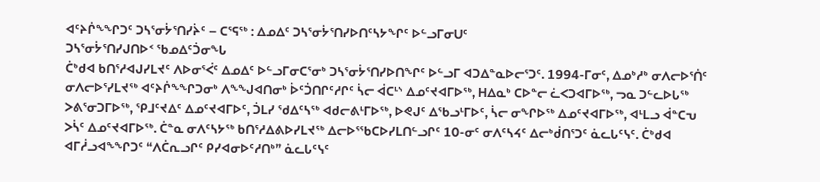ᐊᑦᔨᒌᖕᖏᑐᑦ ᑐᓴᕐᓂᔮᕐᑎᓯᔩᑦ – ᑕᕐᕋᖅ : ᐃᓄᐃᑦ ᑐᓴᕐᓂᔮᕐᑎᓯᐅᑎᑦᓴᔭᖏᑦ ᐅᓪᓗᒥᓂᑌᑦ
ᑐᓴᕐᓂᔮᕐᑎᓯᒍᑎᐅᑉ ᖃᓄᐃᑦᑑᓂᖓ
ᑖᒃᑯᐊ ᑲᑎᕐᓱᐊᒍᓯᒪᔪᑦ ᐱᐅᓂᕐᐹᑦ ᐃᓄᐃᑦ ᐅᓪᓗᒥᓂᑕᕐᓂᒃ ᑐᓴᕐᓂᔮᕐᑎᓯᐅᑎᖏᑦ ᐅᓪᓗᒥ ᐊᑐᐃᓐᓇᐅᓕᕐᑐᑦ. 1994-ᒥᓂᑦ, ᐃᓄᒃᓱᒃ ᓂᐱᓕᐅᕐᑏᑦ ᓂᐱᓕᐅᕐᓯᒪᔪᖅ ᐊᑦᔨᒌᖕᖏᑐᓂᒃ ᐱᖕᖑᐊᑎᓂᒃ ᐆᑦᑑᑎᒋᑦᓱᒋᑦ ᓵᓕ ᐋᑕᒻᔅ ᐃᓄᑦᔪᐊᒥᐅᖅ, ᕼᐃᓇᒃ ᑕᐅᓐᓕ ᓛᐸᑐᐊᒥᐅᖅ, ᓓᓇ ᑐᓪᓚᐅᒐᖅ ᐳᕕᕐᓂᑐᒥᐅᖅ, ᕿᒧᑦᔪᐃᑦ ᐃᓄᑦᔪᐊᒥᐅᑦ, ᑑᒪᓯ ᖁᐃᑦᓴᖅ ᐊᑯᓕᕕᒻᒥᐅᖅ, ᐅᕙᒍᑦ ᐃᖃᓗᒻᒥᐅᑦ, ᓵᓕ ᓂᖏᐅᖅ ᐃᓄᑦᔪᐊᒥᐅᖅ, ᐊᒻᒪᓗ ᐋᓐᑕᕃ ᐳᓵᑦ ᐃᓄᑦᔪᐊᒥᐅᖅ. ᑖᓐᓇ ᓂᐱᑦᓴᔭᖅ ᑲᑎᕐᓱᐃᕕᐅᓯᒪᔪᖅ ᐃᓕᐅᕐᖃᑕᐅᓯᒪᑎᓪᓗᒋᑦ 10-ᓂᑦ ᓂᐱᑦᓴᔦᑦ ᐃᓕᒃᑰᑎᕐᑐᑦ ᓈᓚᒐᑦᓭᑦ. ᑖᒃᑯᐊ ᐊᒥᓲᓗᐊᖕᖏᑐᑦ “ᐱᑖᕆᓗᒋᑦ ᑭᓯᐊᓂᐅᑦᓱᑎᒃ” ᓈᓚᒐᑦᓭᑦ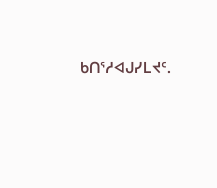ᑲᑎᕐᓱᐊᒍᓯᒪᔪᑦ.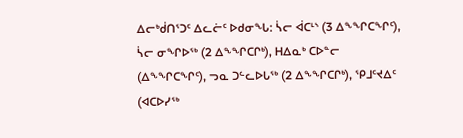ᐃᓕᒃᑰᑎᕐᑐᑦ ᐃᓚᓖᑦ ᐅᑯᓂᖓ: ᓵᓕ ᐋᑕᒻᔅ (3 ᐃᖕᖏᑕᖏᑦ), ᓵᓕ ᓂᖏᐅᖅ (2 ᐃᖕᖏᑕᒋᒃ), ᕼᐃᓇᒃ ᑕᐅᓐᓕ (ᐃᖕᖏᑕᖏᑦ), ᓓᓇ ᑐᓪᓚᐅᒐᖅ (2 ᐃᖕᖏᑕᒋᒃ), ᕿᒧᑦᔪᐃᑦ (ᐊᑕᐅᓯᖅ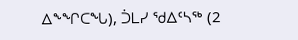ᐃᖕᖏᑕᖓ), ᑑᒪᓯ ᖁᐃᑦᓴᖅ (2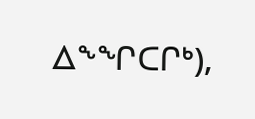ᐃᖕᖏᑕᒋᒃ),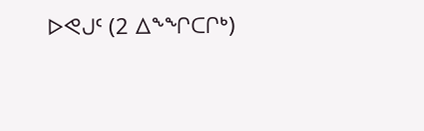ᐅᕙᒍᑦ (2 ᐃᖕᖏᑕᒋᒃ)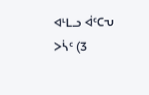ᐊᒻᒪᓗ ᐋᑦᑕᕃ ᐳᓵᑦ (3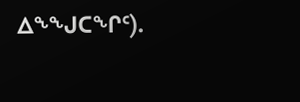ᐃᖕᖑᑕᖏᑦ).